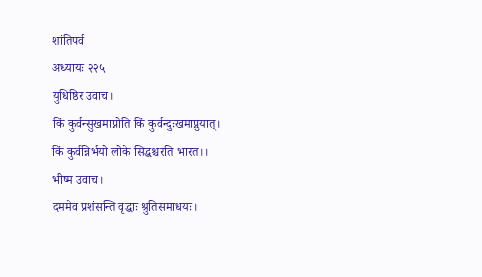शांतिपर्व
अध्यायः २२५
युधिष्ठिर उवाच।
किं कुर्वन्सुखमाप्नोति किं कुर्वन्दुःखमाप्नुयात्।
किं कुर्वन्निर्भयो लोके सिद्धश्चरति भारत।।
भीष्म उवाच।
दममेव प्रशंसन्ति वृद्धाः श्रुतिसमाधयः।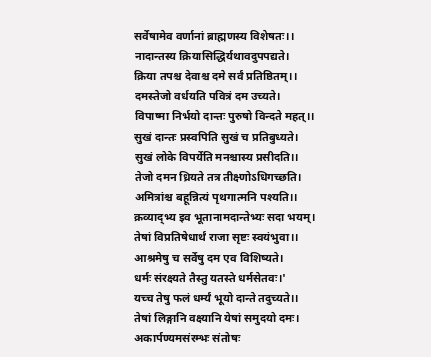सर्वेषामेव वर्णानां ब्राह्मणस्य विशेषतः।।
नादान्तस्य क्रियासिद्धिर्यथावदुपपद्यते।
क्रिया तपश्च देवाश्च दमे सर्वं प्रतिष्ठितम्।।
दमस्तेजो वर्धयति पवित्रं दम उच्यते।
विपाष्मा निर्भयो दान्तः पुरुषो विन्दते महत्।।
सुखं दान्तः प्रस्वपिति सुखं च प्रतिबुध्यते।
सुखं लोके विपर्येति मनश्चास्य प्रसीदति।।
तेजो दमन ध्रियते तत्र तीक्ष्णोऽधिगच्छति।
अमित्रांश्च बहून्नित्यं पृथगात्मनि पश्यति।।
क्रव्याद्भ्य इव भूतानामदान्तेभ्यः सदा भयम्।
तेषां विप्रतिषेधार्थं राजा सृष्टः स्वयंभुवा।।
आश्रमेषु च सर्वेषु दम एव विशिष्यते।
धर्मः संरक्ष्यते तैस्तु यतस्ते धर्मसेतवः।'
यच्च तेषु फलं धर्म्यं भूयो दान्ते तदुच्यते।।
तेषां लिङ्गानि वक्ष्यानि येषां समुदयो दमः।
अकार्पण्यमसंरम्भः संतोषः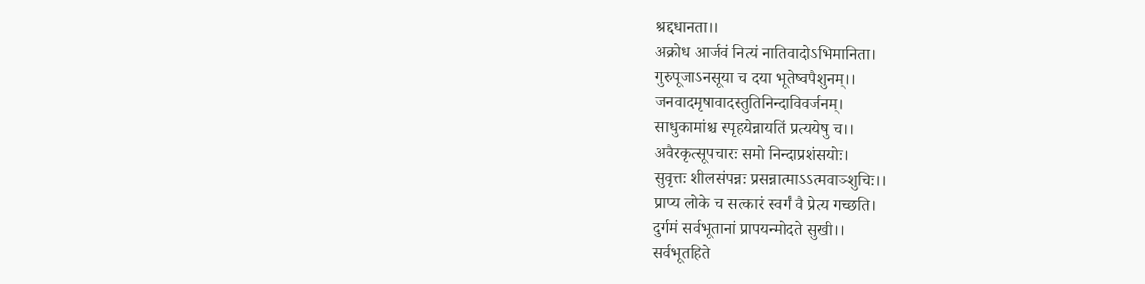श्रद्दधानता।।
अक्रोध आर्जवं नित्यं नातिवादोऽभिमानिता।
गुरुपूजाऽनसूया च दया भूतेष्वपैशुनम्।।
जनवादमृषावादस्तुतिनिन्दाविवर्जनम्।
साधुकामांश्च स्पृहयेन्नायतिं प्रत्ययेषु च।।
अवैरकृत्सूपचारः समो निन्दाप्रशंसयोः।
सुवृत्तः शीलसंपन्नः प्रसन्नात्माऽऽत्मवाञ्शुचिः।।
प्राप्य लोके च सत्कारं स्वर्गं वै प्रेत्य गच्छति।
दुर्गमं सर्वभूतानां प्रापयन्मोदते सुखी।।
सर्वभूतहिते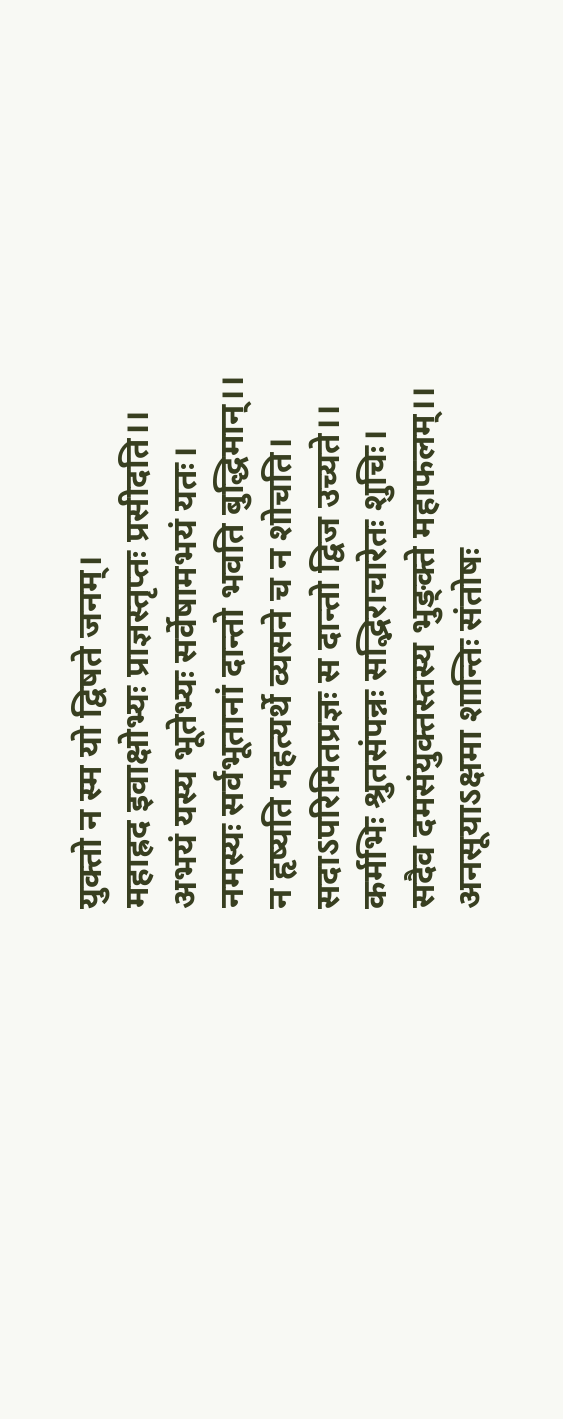युक्तो न स्म यो द्विषते जनम्।
महाह्रद इवाक्षोभ्यः प्राज्ञस्तृप्तः प्रसीदति।।
अभयं यस्य भूतेभ्यः सर्वेषामभयं यतः।
नमस्यः सर्वभूतानां दान्तो भवति बुद्धिमान्।।
न हृष्यति महत्यर्थे व्यसने च न शोचति।
सदाऽपरिमितप्रज्ञः स दान्तो द्विज उच्यते।।
कर्मभिः श्रुतसंपन्नः सद्भिराचारेतः शुचिः।
सदैव दमसंयुक्तस्तस्य भुङ्क्ते महाफलम्।।
अनसूयाऽक्षमा शान्तिः संतोषः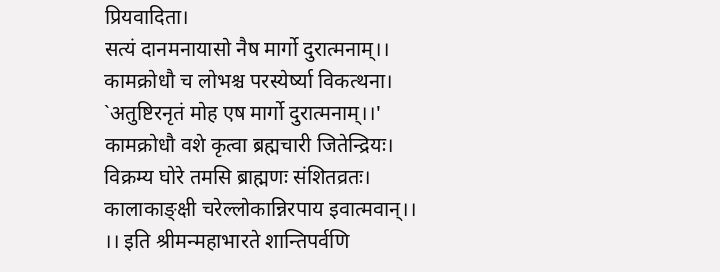प्रियवादिता।
सत्यं दानमनायासो नैष मार्गो दुरात्मनाम्।।
कामक्रोधौ च लोभश्च परस्येर्ष्या विकत्थना।
`अतुष्टिरनृतं मोह एष मार्गो दुरात्मनाम्।।'
कामक्रोधौ वशे कृत्वा ब्रह्मचारी जितेन्द्रियः।
विक्रम्य घोरे तमसि ब्राह्मणः संशितव्रतः।
कालाकाङ्क्षी चरेल्लोकान्निरपाय इवात्मवान्।।
।। इति श्रीमन्महाभारते शान्तिपर्वणि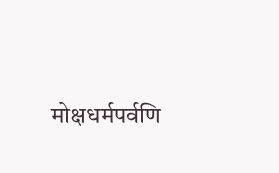मोक्षधर्मपर्वणि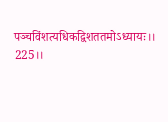पञ्चविंशत्यधिकद्विशततमोऽध्यायः।। 225।।